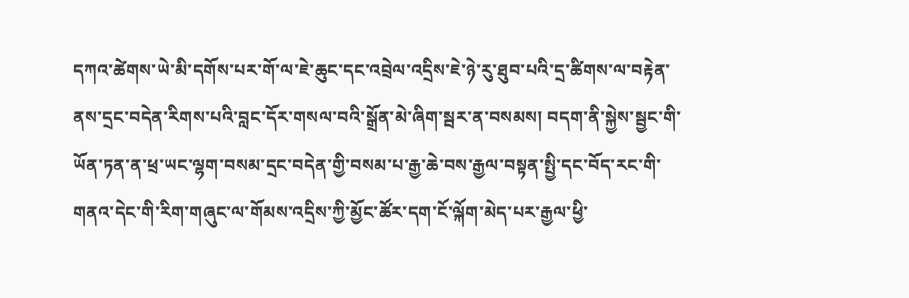དཀའ་ཚེགས་ཡེ་མི་དགོས་པར་གོ་ལ་ཇེ་ཆུང་དང་འབྲེལ་འདྲིས་ཇེ་ཉེ་རུ་ཐུབ་པའི་དྲ་ཚིགས་ལ་བརྟེན་ནས་དྲང་བདེན་རིགས་པའི་བླང་དོར་གསལ་བའི་སྒྲོན་མེ་ཞིག་སྦར་ན་བསམས། བདག་ནི་སྐྱེས་སྦྱང་གི་ཡོན་ཏན་ན་ཕྲ་ཡང་ལྷག་བསམ་དྲང་བདེན་གྱི་བསམ་པ་རྒྱ་ཆེ་བས་རྒྱལ་བསྟན་སྤྱི་དང་བོད་རང་གི་གནའ་དེང་གི་རིག་གཞུང་ལ་གོམས་འདྲིས་ཀྱི་མྱོང་ཚོར་དག་ངོ་ལྐོག་མེད་པར་རྒྱལ་ཕྱི་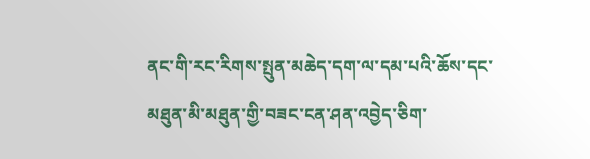ནང་གི་རང་རིགས་སྤུན་མཆེད་དག་ལ་དམ་པའི་ཆོས་དང་མཐུན་མི་མཐུན་གྱི་བཟང་ངན་ཤན་འབྱེད་ཅིག་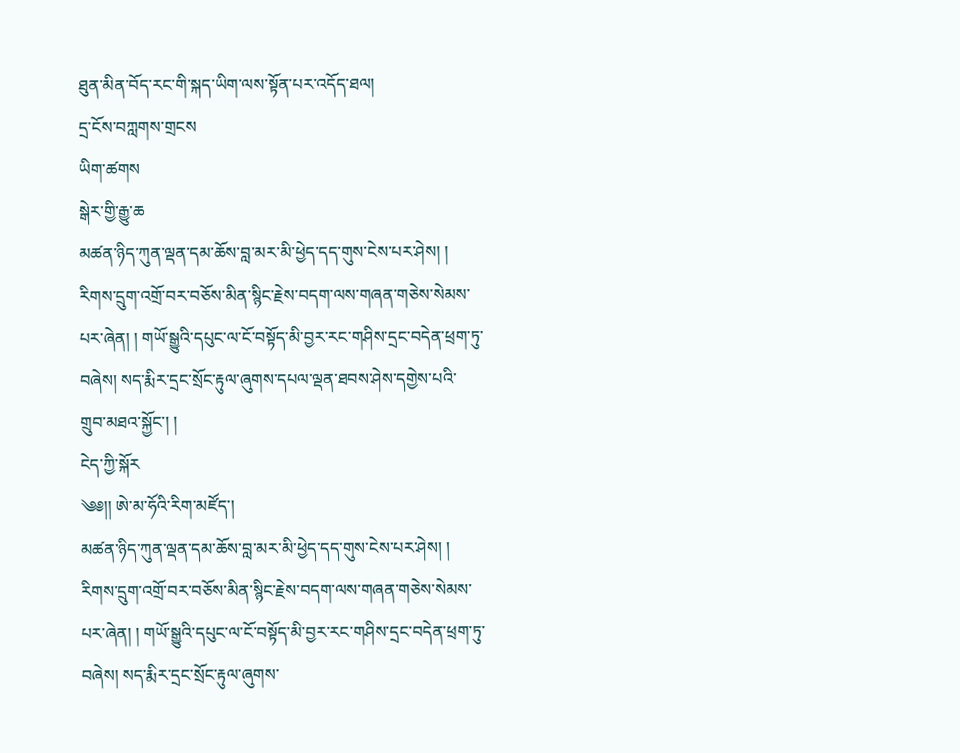ཐུན་མིན་བོད་རང་གི་སྐད་ཡིག་ལས་སྟོན་པར་འདོད་ཐལ།
དྲ་ངོས་བཀླགས་གྲངས
ཡིག་ཚགས
སྒེར་གྱི་རྒྱུ་ཆ
མཚན་ཉིད་ཀུན་ལྡན་དམ་ཆོས་བླ་མར་མི་ཕྱེད་དད་གུས་ངེས་པར་ཤེས། ། རིགས་དྲུག་འགྲོ་བར་བཅོས་མིན་སྙིང་རྗེས་བདག་ལས་གཞན་གཅེས་སེམས་པར་ཞེན། ། གཡོ་སྒྱུའི་དཔུང་ལ་ངོ་བསྟོད་མི་བྱར་རང་གཤིས་དྲང་བདེན་ཕྲག་ཏུ་བཞེས། སད་རྨིར་དྲང་སྲོང་རྟུལ་ཞུགས་དཔལ་ལྡན་ཐབས་ཤེས་དགྱེས་པའི་གྲུབ་མཐའ་སྐྱོང་། །
ངེད་ཀྱི་སྐོར
༄༅།། ཨེ་མ་ཧོའི་རིག་མཛོད་།
མཚན་ཉིད་ཀུན་ལྡན་དམ་ཆོས་བླ་མར་མི་ཕྱེད་དད་གུས་ངེས་པར་ཤེས། ། རིགས་དྲུག་འགྲོ་བར་བཅོས་མིན་སྙིང་རྗེས་བདག་ལས་གཞན་གཅེས་སེམས་པར་ཞེན། ། གཡོ་སྒྱུའི་དཔུང་ལ་ངོ་བསྟོད་མི་བྱར་རང་གཤིས་དྲང་བདེན་ཕྲག་ཏུ་བཞེས། སད་རྨིར་དྲང་སྲོང་རྟུལ་ཞུགས་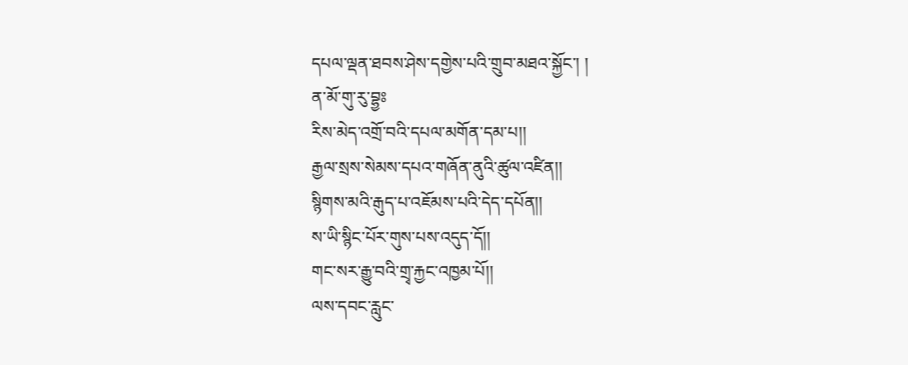དཔལ་ལྡན་ཐབས་ཤེས་དགྱེས་པའི་གྲུབ་མཐའ་སྐྱོང་། །
ན་མོ་གུ་རུ་བྷྱཿ
རིས་མེད་འགྲོ་བའི་དཔལ་མགོན་དམ་པ།།
རྒྱལ་སྲས་སེམས་དཔའ་གཞོན་ནུའི་ཚུལ་འཛིན།།
སྙིགས་མའི་རྒུད་པ་འཇོམས་པའི་དེད་དཔོན།།
ས་ཡི་སྙིང་པོར་གུས་པས་འདུད་དོ།།
གང་སར་རྒྱུ་བའི་གྲྭ་རྐྱང་འཁྱམ་པོ།།
ལས་དབང་རླུང་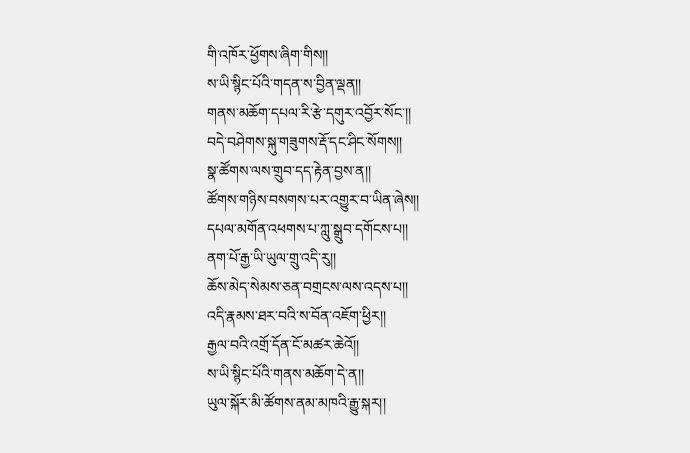གི་འཁོར་ཕྱོགས་ཞིག་གིས།།
ས་ཡི་སྙིང་པོའི་གདན་ས་བྱིན་ལྡན།།
གནས་མཆོག་དཔལ་རི་རྩེ་དགུར་འབྱོར་སོང་།།
བདེ་བཤེགས་སྐུ་གཟུགས་རྡོ་དང་ཤིང་སོགས།།
སྣ་ཚོགས་ལས་གྲུབ་དད་རྟེན་བྱས་ན།།
ཚོགས་གཉིས་བསགས་པར་འགྱུར་བ་ཡིན་ཞེས།།
དཔལ་མགོན་འཕགས་པ་ཀླུ་སྒྲུབ་དགོངས་པ།།
ནག་པོ་རྒྱ་ཡི་ཡུལ་གྲུ་འདི་རུ།།
ཆོས་མེད་སེམས་ཅན་བགྲངས་ལས་འདས་པ།།
འདི་རྣམས་ཐར་བའི་ས་བོན་འཇོག་ཕྱིར།།
རྒྱལ་བའི་འགྲོ་དོན་ངོ་མཚར་ཆེའོ།།
ས་ཡི་སྙིང་པོའི་གནས་མཆོག་དེ་ན།།
ཡུལ་སྐོར་མི་ཚོགས་ནམ་མཁའི་རྒྱུ་སྐར།།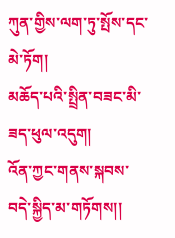ཀུན་གྱིས་ལག་ཏུ་སྤོས་དང་མེ་ཏོག།
མཆོད་པའི་སྤྲིན་བཟང་མི་ཟད་ཕུལ་འདུག།
འོན་ཀྱང་གནས་སྐབས་བདེ་སྐྱིད་མ་གཏོགས།།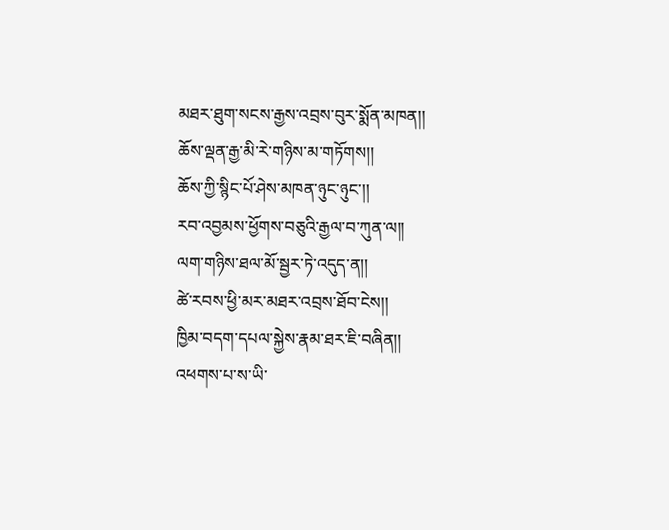མཐར་ཐུག་སངས་རྒྱས་འབྲས་བུར་སྨོན་མཁན།།
ཆོས་ལྡན་རྒྱ་མི་རེ་གཉིས་མ་གཏོགས།།
ཆོས་ཀྱི་སྙིང་པོ་ཤེས་མཁན་ཉུང་ཉུང་།།
རབ་འབྱམས་ཕྱོགས་བཅུའི་རྒྱལ་བ་ཀུན་ལ།།
ལག་གཉིས་ཐལ་མོ་སྦྱར་ཏེ་འདུད་ན།།
ཚེ་རབས་ཕྱི་མར་མཐར་འབྲས་ཐོབ་ངེས།།
ཁྱིམ་བདག་དཔལ་སྐྱེས་རྣམ་ཐར་ཇི་བཞིན།།
འཕགས་པ་ས་ཡི་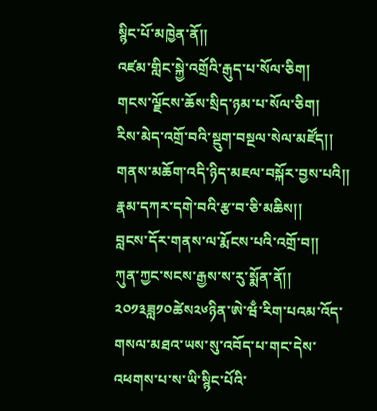སྙིང་པོ་མཁྱེན་ནོ།།
འཛམ་གླིང་སྐྱེ་འགྲོའི་རྒུད་པ་སོལ་ཅིག།
གངས་ལྗོངས་ཆོས་སྲིད་ཉམ་པ་སོལ་ཅིག།
རིས་མེད་འགྲོ་བའི་སྡུག་བསྔལ་སེལ་མཛོད།།
གནས་མཆོག་འདི་ཉིད་མཇལ་བསྐོར་བྱས་པའི།།
རྣམ་དཀར་དགེ་བའི་རྩ་བ་ཅི་མཆིས།།
བླངས་དོར་གནས་ལ་རྨོངས་པའི་འགྲོ་བ།།
ཀུན་ཀྱང་སངས་རྒྱས་ས་རུ་སྨོན་ནོ།།
༢༠༡༣ཟླ༡༠ཚེས༢༦ཉིན་ཨེ་ཝྃ་རིག་པའམ་འོད་གསལ་མཐའ་ཡས་སུ་འབོད་པ་གང་དེས་འཕགས་པ་ས་ཡི་སྙིང་པོའི་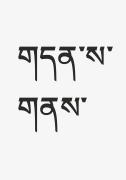གདན་ས་གནས་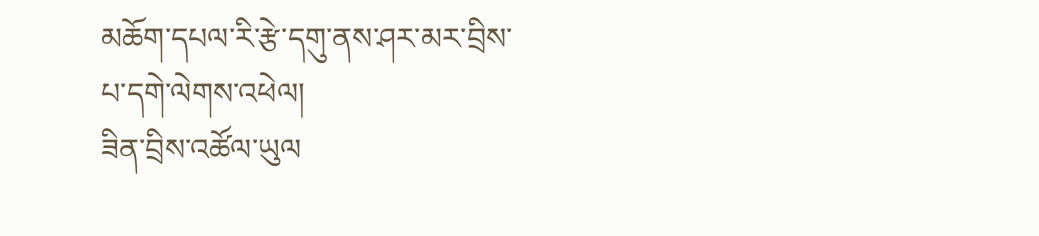མཆོག་དཔལ་རི་རྩེ་དགུ་ནས་ཤར་མར་བྲིས་པ་དགེ་ལེགས་འཕེལ།
ཟིན་བྲིས་འཚོལ་ཡུལ